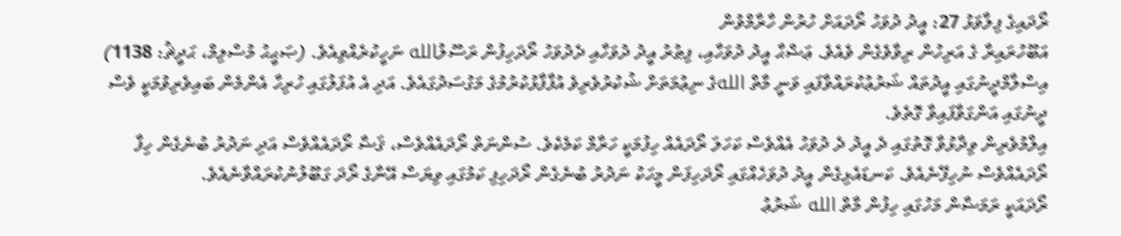ރޯދައިގެ ފިލާވަޅު 27: އީދު ދުވަހު ރޯދައަށް ހުރުން ހާރާމްވުން
އަބޫހުރައިރާ ގެ އަރިހުން ރިވާވެގެން ވެއެވެ. ޢަޟްޙާ އީދު ދުވަހާއި، ފިޠުރު އީދު ދުވަހާއި ދެދުވަހު ރޯދަހިފުން ރަސޫލުالله ނަހީކުރެއްވިއެވެ. (ޞަޙީޙު މުސްލިމް، ޙަދީޘު: 1138)
އިސްލާމްދީނުގައި އީދުތައް ޝަރުޢުކުރައްވާފައި ވަނީ މާތް اللهގެ ނިޢުމަތަށް ޝުކުރުވެރިވެ އުފާފާޅުކުރުމުގެ މަގުސަދުގައެވެ. އަދި އެ އުފަލުގައި ހުރިހާ އެންމެން ބައިވެރިވުމަކީ ވެސް ދީނުގައި އަންގަވާފައިވާ ގޮތެވެ.
އިލްމުވެރިން ވިދާޅުވާ ގޮތުގައި ދެ އީދު ދެ ދުވަހު އެއްވެސް ކަހަލަ ރޯދައެއް ހިފުމަކީ ހަރާމް ކަމެކެވެ. ސުންނަތް ރޯދައެއްވެސް، ޤަޟާ ރޯދައެއްވެސް އަދި ނަދުރު ބުނެގެން ހިފާ ރޯދައެއްވެސް ނުހިފޭނެއެވެ. ކަނޑައެޅިގެން އީދު ދުވަހެއްގައި ރޯދަހިފަން މީހަކު ނަދުރު ބުނެގެން ރޯދަހިފި ކަމުގައި ވިޔަސް އޭނާގެ ރޯދަ ގަބޫލުނުކުރައްވާނެއެވެ.
ރޯދައަކީ ރަމަޟާން މަހުގައި ހިފުން މާތް الله ޝަރުޢު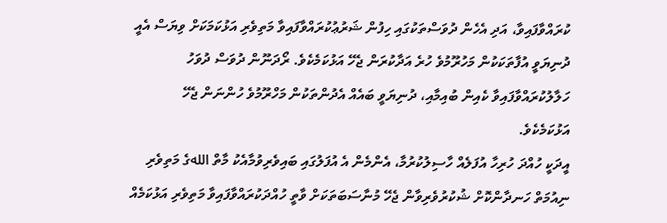ކުރައްވާފައިވާ، އަދި އެހެން ދުވަސްތަކުގައި ހިފުން ޝަރުޢުކުރައްވާފައިވާ މަތިވެރި އަޅުކަމަކަށް ވިޔަސް އެއީ ދުނިޔަވީ އުފާތަކަކުން މަހުރޫމުވެ ހުރެ އަދާކުރަން ޖެހޭ އަޅުކަމެކެވެ. ރޯދަނޫން ދުވަސް ދުވަހު ހަލާލުކުރައްވާފައިވާ ކެއިން ބުއިމާއި، ދުނިޔަވީ ބައެއް އެދުންތަކުން މަހްރޫމުވެ ހުންނަން ޖެހޭ އަޅުކަމެކެވެ.
އީދަކީ ހުއްދަ ހުރިހާ އުފަލެއް ހާސިލުކުރުމާ، އެންމެން އެ އުފަލުގައި ބައިވެރިވުމާއެކު މާތް اللهގެ މަތިވެރި ނިއުމަތް ހަނދާންކޮށް ޝުކުރުވެރިވާން ޖެހޭ މުނާސަބަތަކަށް ވާތީ ހުއްދަކުރައްވާފައިވާ މަތިވެރި އަޅުކަމެއް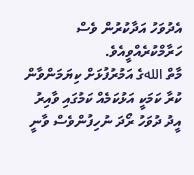އެދުވަހު އަދާކުރުން ވެސް ހަރާމްކުރެއްވީއެވެ.
މާތް اللهގެ އަމުރުފުޅަށް ކިޔަމަންވާން ކުރާ ކަމަކީ އަޅުކަމެއް ކަމުގައި ވާއިރު އީދު ދުވަހު ރޯދަ ނުހިފުންވެސް ވާނީ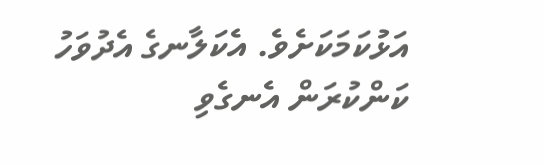އަޅުކަމަކަށެވެ. އެކަލާނގެ އެދުވަހު ކަންކުރަން އެނގެވި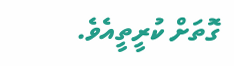ގޮތަށް ކުރީތީއެވެ.